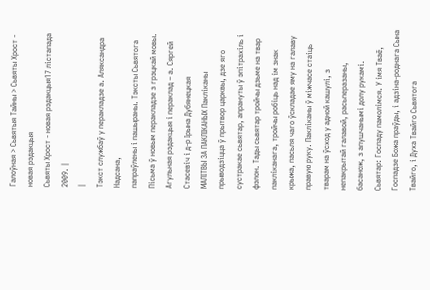Галоўная > Сьвятыя Тайны > Сьвяты Хрост - новая рэдакцыя
Сьвяты Хрост - новая рэдакцыя17 лістапада 2009. |
|
Тэкст службаў у перакладзе а. Аляксандра Надсана,
папраўлены і пашыраны. Тэксты Сьвятога Пісьма ў новым перакладзе з грэцкай мовы. Агульная рэдакцыя і пераклад – а. Сяргей Стасевіч і д-р Ірына Дубянецкая
МАЛIТВЫ ЗА ПАКЛIКАНЫХ Пакліканы прыводзіцца ў прытвор царквы, дзе яго сустракае сьвятар, апрануты ў эпітрахіль і фэлон. Тады сьвятар тройчы дзьме на твар пакліканага, тройчы робіць над ім знак крыжа, пасьля чаго ўскладае яму на галаву правую руку. Пакліканы ў міжчасе стаіць тварам на ўсход у адной кашулі, з непакрытай галавой, расьперазаны, басанож, з апушчанымі долу рукамі. Сьвятар: Госпаду памолімся. У імя Тваё, Госпадзе Божа праўды, і адзіна-роднага Сына Твайго, і Духа Твайго Сьвятога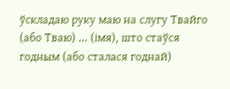ўскладаю руку маю на слугу Твайго (або Тваю) ... (імя), што стаўся годным (або сталася годнай)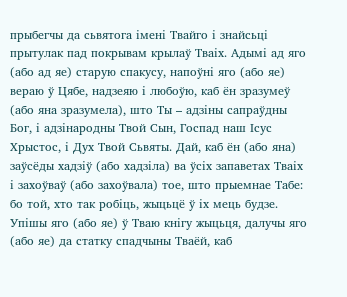прыбегчы да сьвятога імені Твайго і знайсьці прытулак пад покрывам крылаў Тваіх. Адымі ад яго (або ад яе) старую спакусу, напоўні яго (або яе) вераю ў Цябе, надзеяю і любоўю, каб ён зразумеў (або яна зразумела), што Ты – адзіны сапраўдны Бог, і адзінародны Твой Сын, Госпад наш Ісус Хрыстос, і Дух Твой Сьвяты. Дай, каб ён (або яна) заўсёды хадзіў (або хадзіла) ва ўсіх запаветах Тваіх і захоўваў (або захоўвала) тое, што прыемнае Табе: бо той, хто так робіць, жыцьцё ў іх мець будзе. Упішы яго (або яе) ў Тваю кнігу жыцьця, далучы яго (або яе) да статку спадчыны Тваёй, каб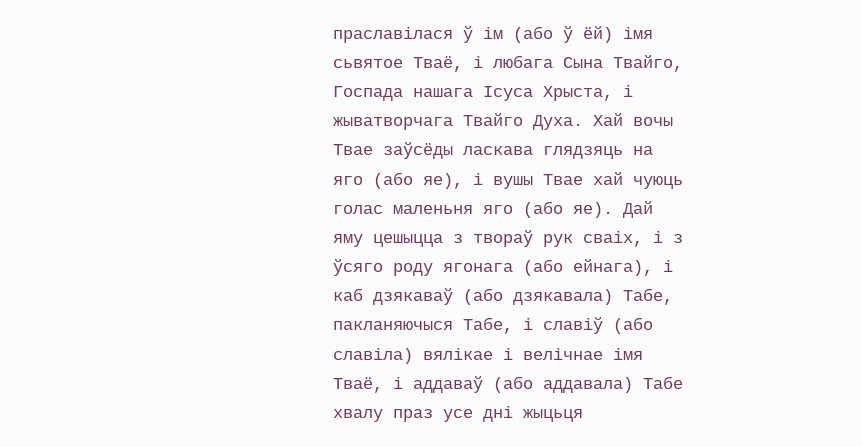праславілася ў ім (або ў ёй) імя сьвятое Тваё, і любага Сына Твайго, Госпада нашага Ісуса Хрыста, і жыватворчага Твайго Духа. Хай вочы Твае заўсёды ласкава глядзяць на яго (або яе), і вушы Твае хай чуюць голас маленьня яго (або яе). Дай яму цешыцца з твораў рук сваіх, і з ўсяго роду ягонага (або ейнага), і каб дзякаваў (або дзякавала) Табе, пакланяючыся Табе, і славіў (або славіла) вялікае і велічнае імя Тваё, і аддаваў (або аддавала) Табе хвалу праз усе дні жыцьця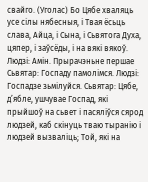свайго. (Уголас) Бо Цябе хваляць усе сілы нябесныя, і Твая ёсьць слава, Айца, і Сына, і Сьвятога Духа, цяпер, і заўсёды, і на вякі вякоў. Людзі: Амін. Прырачэньне першае
Сьвятар: Госпаду памолімся. Людзі: Госпадзе зьмілуйся. Сьвятар: Цябе, д’ябле, ушчувае Госпад, які прыйшоў на сьвет і пасяліўся сярод людзей, каб скінуць тваю тыранію і людзей вызваліць; Той, які на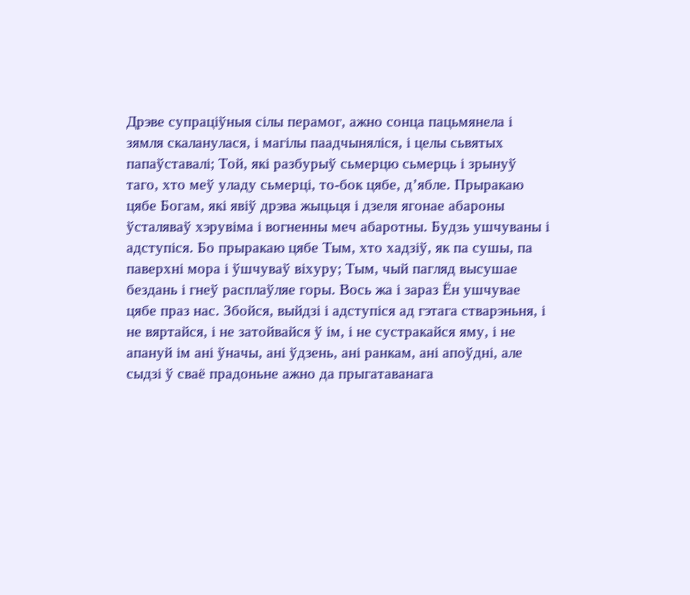Дрэве супраціўныя сілы перамог, ажно сонца пацьмянела і зямля скаланулася, і магілы паадчыняліся, і целы сьвятых папаўставалі; Той, які разбурыў сьмерцю сьмерць і зрынуў таго, хто меў уладу сьмерці, то-бок цябе, д’ябле. Прыракаю цябе Богам, які явіў дрэва жыцьця і дзеля ягонае абароны ўсталяваў хэрувіма і вогненны меч абаротны. Будзь ушчуваны і адступіся. Бо прыракаю цябе Тым, хто хадзіў, як па сушы, па паверхні мора і ўшчуваў віхуру; Тым, чый пагляд высушае бездань і гнеў расплаўляе горы. Вось жа і зараз Ён ушчувае цябе праз нас. Збойся, выйдзі і адступіся ад гэтага стварэньня, і не вяртайся, і не затойвайся ў ім, і не сустракайся яму, і не апануй ім ані ўначы, ані ўдзень, ані ранкам, ані апоўдні, але сыдзі ў сваё прадоньне ажно да прыгатаванага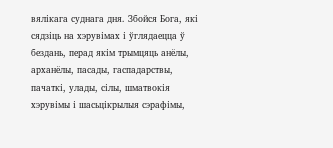вялікага суднага дня. Збойся Бога, які сядзіць на хэрувімах і ўглядаецца ў бездань, перад якім трымцяць анёлы, арханёлы, пасады, гаспадарствы, пачаткі, улады, сілы, шматвокія хэрувімы і шасьцікрылыя сэрафімы,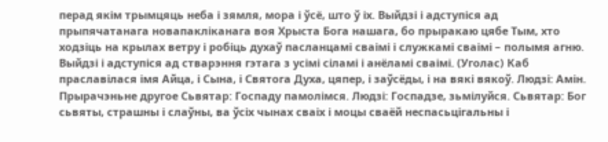перад якім трымцяць неба і зямля, мора і ўсё, што ў іх. Выйдзі і адступіся ад прыпячатанага новапакліканага воя Хрыста Бога нашага, бо прыракаю цябе Тым, хто ходзіць на крылах ветру і робіць духаў пасланцамі сваімі і служкамі сваімі – полымя агню. Выйдзі і адступіся ад стварэння гэтага з усімі сіламі і анёламі сваімі. (Уголас) Каб праславілася імя Айца, і Сына, і Святога Духа, цяпер, і заўсёды, і на вякі вякоў. Людзі: Амін.
Прырачэньне другое Сьвятар: Госпаду памолімся. Людзі: Госпадзе, зьмілуйся. Сьвятар: Бог сьвяты, страшны і слаўны, ва ўсіх чынах сваіх і моцы сваёй неспасьцігальны і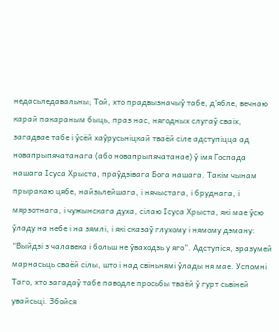недасьледавальны; Той, хто прадвызначыў табе, д’ябле, вечнаю карай пакараным быць, праз нас, нягодных слугаў сваіх, загадвае табе і ўсёй хаўрусьніцкай тваёй сіле адступіцца ад новапрыпячатанага (або новапрыпячатанае) ў імя Госпада нашага Ісуса Хрыста, праўдзівага Бога нашага. Такім чынам прыракаю цябе, найзьлейшага, і нячыстага, і бруднага, і мярзотнага, і чужынскага духа, сілаю Ісуса Хрыста, які мае ўсю ўладу на небе і на зямлі, і які сказаў глухому і нямому дэману: “Выйдзі з чалавека і больш не ўваходзь у яго”. Адступіся, зразумей марнасьць сваёй сілы, што і над свіньнямі ўлады ня мае. Успомні Таго, хто загадаў табе паводле просьбы тваёй ў гурт сьвіней увайсьці. Збойся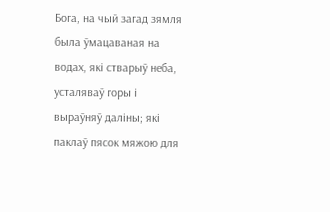Бога, на чый загад зямля была ўмацаваная на водах, які стварыў неба, усталяваў горы і выраўняў даліны; які паклаў пясок мяжою для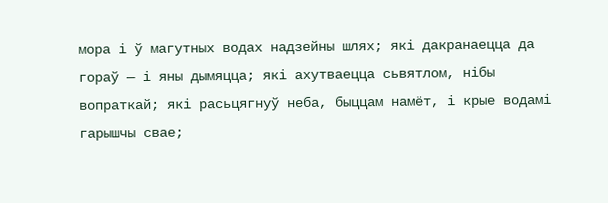мора і ў магутных водах надзейны шлях; які дакранаецца да гораў — і яны дымяцца; які ахутваецца сьвятлом, нібы вопраткай; які расьцягнуў неба, быццам намёт, і крые водамі гарышчы свае;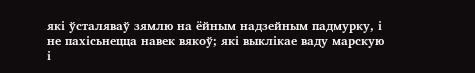які ўсталяваў зямлю на ёйным надзейным падмурку, і не пахісьнецца навек вякоў; які выклікае ваду марскую і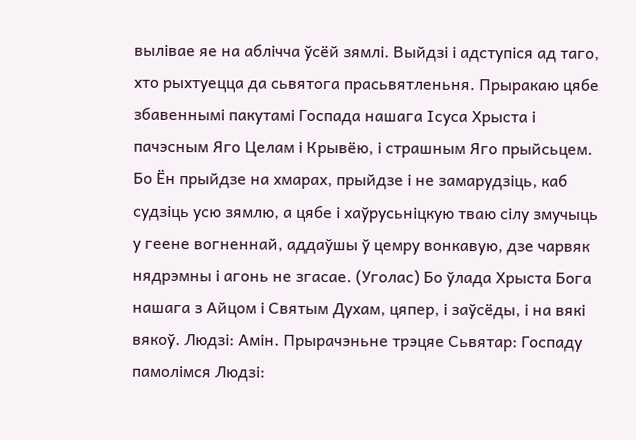вылівае яе на аблічча ўсёй зямлі. Выйдзі і адступіся ад таго, хто рыхтуецца да сьвятога прасьвятленьня. Прыракаю цябе збавеннымі пакутамі Госпада нашага Ісуса Хрыста і пачэсным Яго Целам і Крывёю, і страшным Яго прыйсьцем. Бо Ён прыйдзе на хмарах, прыйдзе і не замарудзіць, каб судзіць усю зямлю, а цябе і хаўрусьніцкую тваю сілу змучыць у геене вогненнай, аддаўшы ў цемру вонкавую, дзе чарвяк нядрэмны і агонь не згасае. (Уголас) Бо ўлада Хрыста Бога нашага з Айцом і Святым Духам, цяпер, і заўсёды, і на вякі вякоў. Людзі: Амін. Прырачэньне трэцяе Сьвятар: Госпаду памолімся Людзі: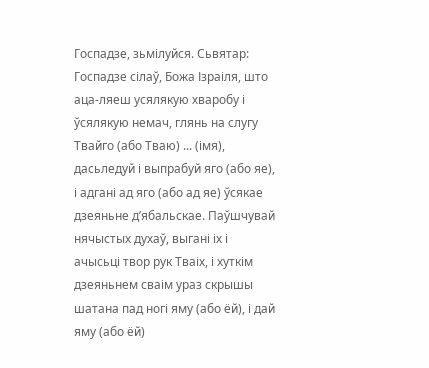Госпадзе, зьмілуйся. Сьвятар: Госпадзе сілаў, Божа Ізраіля, што аца-ляеш усялякую хваробу і ўсялякую немач, глянь на слугу Твайго (або Тваю) ... (імя), дасьледуй і выпрабуй яго (або яе), і адгані ад яго (або ад яе) ўсякае дзеяньне д’ябальскае. Паўшчувай нячыстых духаў, выгані іх і ачысьці твор рук Тваіх, і хуткім дзеяньнем сваім ураз скрышы шатана пад ногі яму (або ёй), і дай яму (або ёй)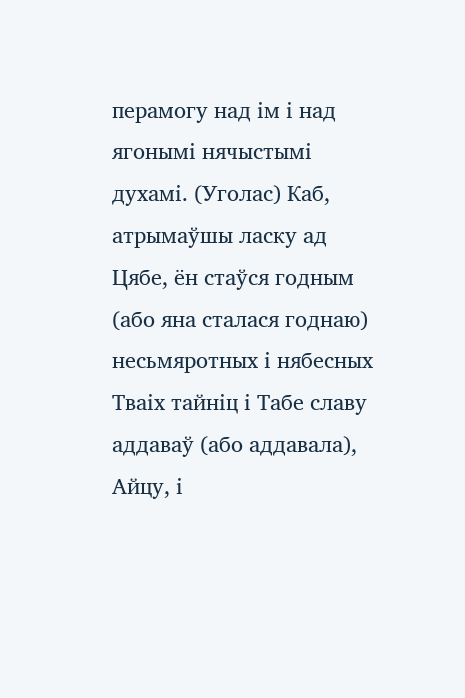перамогу над ім і над ягонымі нячыстымі духамі. (Уголас) Каб, атрымаўшы ласку ад Цябе, ён стаўся годным (або яна сталася годнаю) несьмяротных і нябесных Тваіх тайніц і Табе славу аддаваў (або аддавала), Айцу, і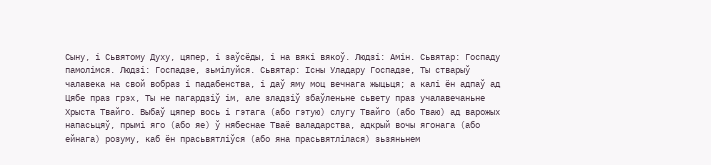Сыну, і Сьвятому Духу, цяпер, і заўсёды, і на вякі вякоў. Людзі: Амін. Сьвятар: Госпаду памолімся. Людзі: Госпадзе, зьмілуйся. Сьвятар: Існы Уладару Госпадзе, Ты стварыў чалавека на свой вобраз і падабенства, і даў яму моц вечнага жыцьця; а калі ён адпаў ад Цябе праз грэх, Ты не пагардзіў ім, але зладзіў збаўленьне сьвету праз учалавечаньне Хрыста Твайго. Выбаў цяпер вось і гэтага (або гэтую) слугу Твайго (або Тваю) ад варожых напасьцяў, прымі яго (або яе) ў нябеснае Тваё валадарства, адкрый вочы ягонага (або ейнага) розуму, каб ён прасьвятліўся (або яна прасьвятлілася) зьзяньнем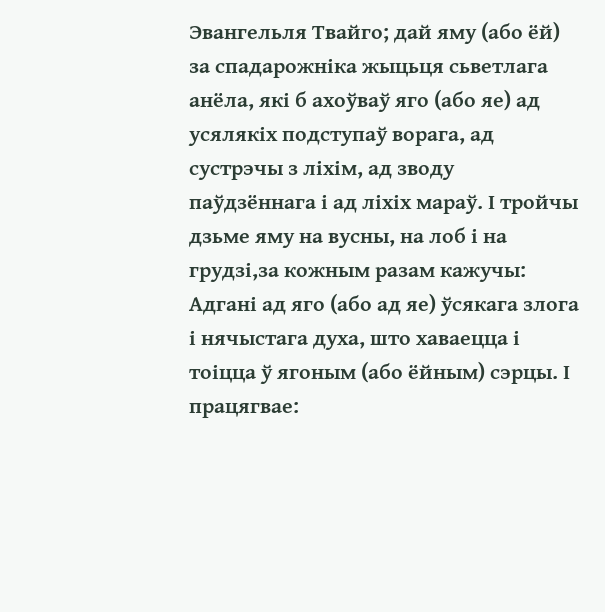Эвангельля Твайго; дай яму (або ёй) за спадарожніка жыцьця сьветлага анёла, які б ахоўваў яго (або яе) ад усялякіх подступаў ворага, ад сустрэчы з ліхім, ад зводу паўдзённага і ад ліхіх мараў. І тройчы дзьме яму на вусны, на лоб і на грудзі,за кожным разам кажучы: Адгані ад яго (або ад яе) ўсякага злога і нячыстага духа, што хаваецца і тоіцца ў ягоным (або ёйным) сэрцы. І працягвае: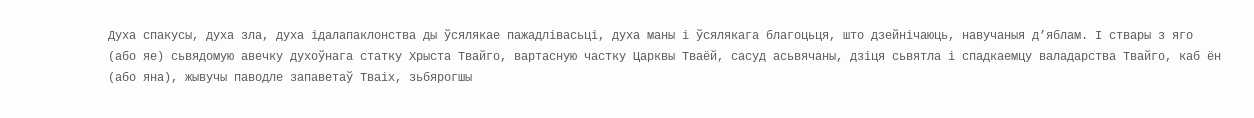Духа спакусы, духа зла, духа ідалапаклонства ды ўсялякае пажадлівасьці, духа маны і ўсялякага благоцьця, што дзейнічаюць, навучаныя д’яблам. І ствары з яго (або яе) сьвядомую авечку духоўнага статку Хрыста Твайго, вартасную частку Царквы Тваёй, сасуд асьвячаны, дзіця сьвятла і спадкаемцу валадарства Твайго, каб ён (або яна), жывучы паводле запаветаў Тваіх, зьбярогшы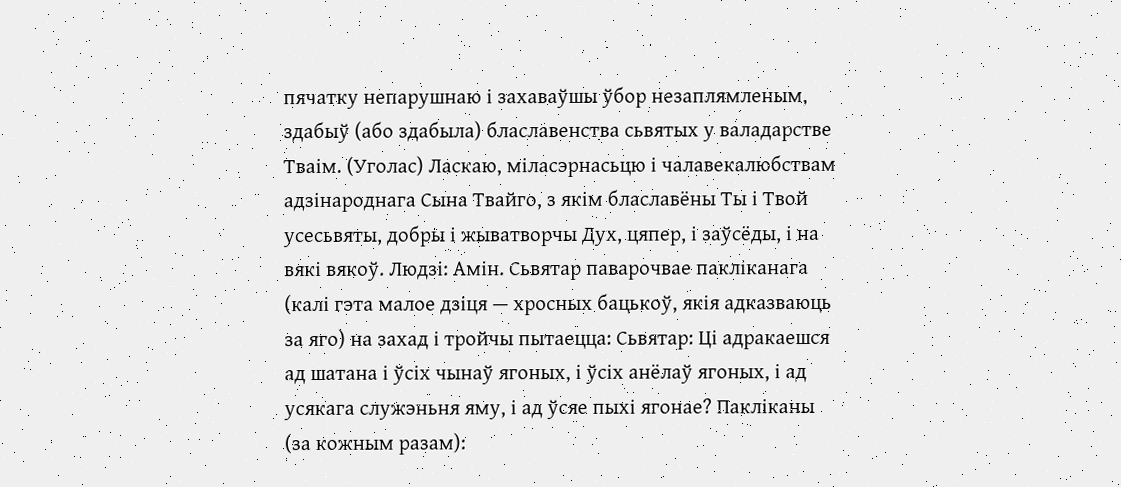пячатку непарушнаю і захаваўшы ўбор незаплямленым, здабыў (або здабыла) блаславенства сьвятых у валадарстве Тваім. (Уголас) Ласкаю, міласэрнасьцю і чалавекалюбствам адзінароднага Сына Твайго, з якім блаславёны Ты і Твой усесьвяты, добры і жыватворчы Дух, цяпер, і заўсёды, і на вякі вякоў. Людзі: Амін. Сьвятар паварочвае пакліканага (калі гэта малое дзіця — хросных бацькоў, якія адказваюць за яго) на захад і тройчы пытаецца: Сьвятар: Ці адракаешся ад шатана і ўсіх чынаў ягоных, і ўсіх анёлаў ягоных, і ад усякага служэньня яму, і ад ўсяе пыхі ягонае? Пакліканы (за кожным разам):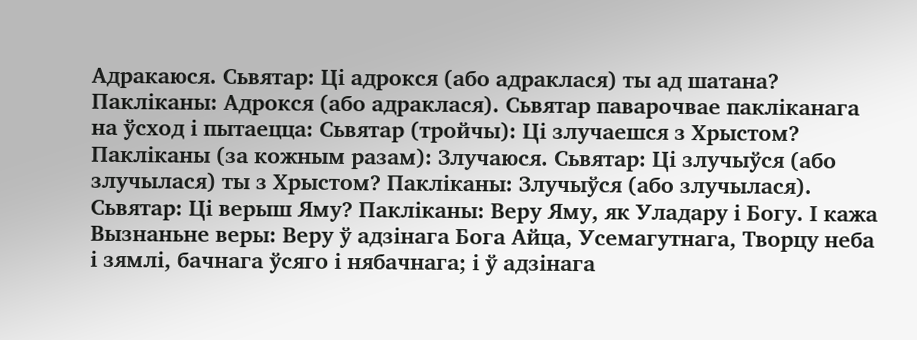Адракаюся. Сьвятар: Ці адрокся (або адраклася) ты ад шатана? Пакліканы: Адрокся (або адраклася). Сьвятар паварочвае пакліканага на ўсход і пытаецца: Сьвятар (тройчы): Ці злучаешся з Хрыстом? Пакліканы (за кожным разам): Злучаюся. Сьвятар: Ці злучыўся (або злучылася) ты з Хрыстом? Пакліканы: Злучыўся (або злучылася). Сьвятар: Ці верыш Яму? Пакліканы: Веру Яму, як Уладару і Богу. І кажа Вызнаньне веры: Веру ў адзінага Бога Айца, Усемагутнага, Творцу неба і зямлі, бачнага ўсяго і нябачнага; і ў адзінага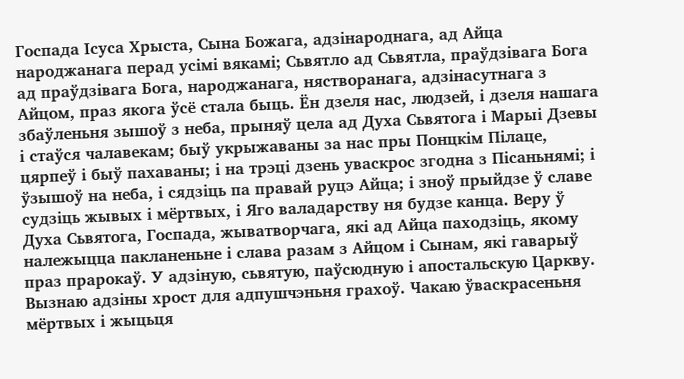Госпада Ісуса Хрыста, Сына Божага, адзінароднага, ад Айца народжанага перад усімі вякамі; Сьвятло ад Сьвятла, праўдзівага Бога ад праўдзівага Бога, народжанага, нястворанага, адзінасутнага з Айцом, праз якога ўсё стала быць. Ён дзеля нас, людзей, і дзеля нашага збаўленьня зышоў з неба, прыняў цела ад Духа Сьвятога і Марыі Дзевы і стаўся чалавекам; быў укрыжаваны за нас пры Понцкім Пілаце, цярпеў і быў пахаваны; і на трэці дзень уваскрос згодна з Пісаньнямі; і ўзышоў на неба, і сядзіць па правай руцэ Айца; і зноў прыйдзе ў славе судзіць жывых і мёртвых, і Яго валадарству ня будзе канца. Веру ў Духа Сьвятога, Госпада, жыватворчага, які ад Айца паходзіць, якому належыцца пакланеньне і слава разам з Айцом і Сынам, які гаварыў праз прарокаў. У адзіную, сьвятую, паўсюдную і апостальскую Царкву. Вызнаю адзіны хрост для адпушчэньня грахоў. Чакаю ўваскрасеньня мёртвых і жыцьця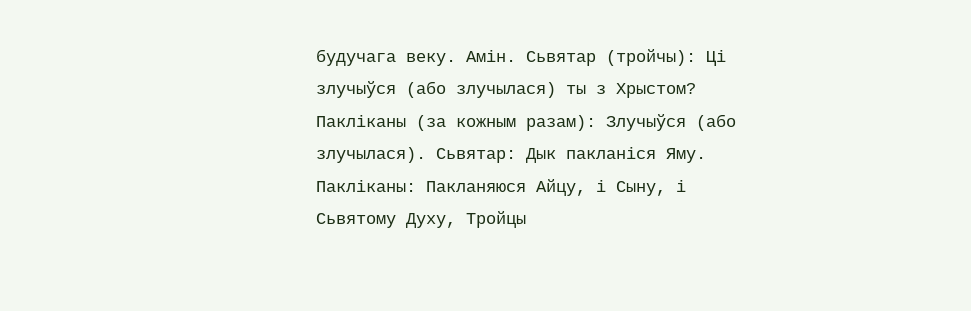будучага веку. Амін. Сьвятар (тройчы): Ці злучыўся (або злучылася) ты з Хрыстом? Пакліканы (за кожным разам): Злучыўся (або злучылася). Сьвятар: Дык пакланіся Яму. Пакліканы: Пакланяюся Айцу, і Сыну, і Сьвятому Духу, Тройцы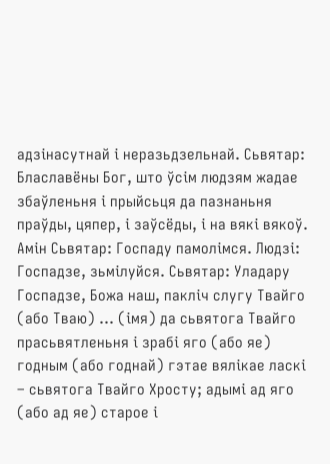адзінасутнай і неразьдзельнай. Сьвятар: Блаславёны Бог, што ўсім людзям жадае збаўленьня і прыйсьця да пазнаньня праўды, цяпер, і заўсёды, і на вякі вякоў. Амін Сьвятар: Госпаду памолімся. Людзі: Госпадзе, зьмілуйся. Сьвятар: Уладару Госпадзе, Божа наш, пакліч слугу Твайго (або Тваю) ... (імя) да сьвятога Твайго прасьвятленьня і зрабі яго (або яе) годным (або годнай) гэтае вялікае ласкі – сьвятога Твайго Хросту; адымі ад яго (або ад яе) старое і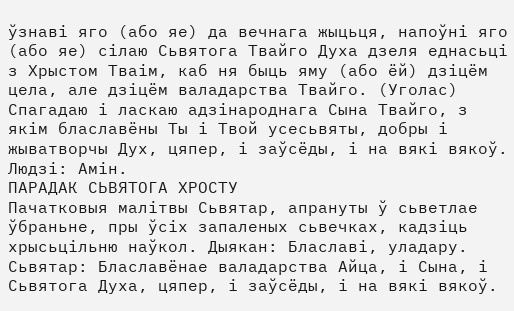ўзнаві яго (або яе) да вечнага жыцьця, напоўні яго (або яе) сілаю Сьвятога Твайго Духа дзеля еднасьці з Хрыстом Тваім, каб ня быць яму (або ёй) дзіцём цела, але дзіцём валадарства Твайго. (Уголас) Спагадаю і ласкаю адзінароднага Сына Твайго, з якім блаславёны Ты і Твой усесьвяты, добры і жыватворчы Дух, цяпер, і заўсёды, і на вякі вякоў. Людзі: Амін.
ПАРАДАК СЬВЯТОГА ХРОСТУ
Пачатковыя малітвы Сьвятар, апрануты ў сьветлае ўбраньне, пры ўсіх запаленых сьвечках, кадзіць хрысьцільню наўкол. Дыякан: Блаславі, уладару. Сьвятар: Блаславёнае валадарства Айца, і Сына, і Сьвятога Духа, цяпер, і заўсёды, і на вякі вякоў.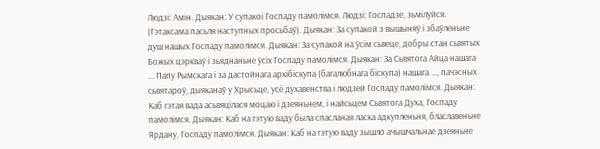Людзі: Амін. Дыякан: У супакоі Госпаду памолімся. Людзі: Госпадзе, зьмілуйся. (Гэтаксама пасьля наступных просьбаў). Дыякан: За супакой з вышыняў і збаўленьне душ нашых Госпаду памолімся. Дыякан: За супакой на ўсім сьвеце, добры стан сьвятых Божых цэркваў і зьяднаньне ўсіх Госпаду памолімся. Дыякан: За Сьвятога Айца нашага ... Папу Рымскага і за дастойнага архібіскупа (багалюбнага біскупа) нашага ..., пачэсных сьвятароў, дыяканаў у Хрысьце, усё духавенства і людзей Госпаду памолімся. Дыякан: Каб гэтая вада асьвяцілася моцаю і дзеяньнем, і найсьцем Сьвятога Духа, Госпаду памолімся. Дыякан: Каб на гэтую ваду была спасланая ласка адкупленьня, блаславеньне Ярдану, Госпаду памолімся. Дыякан: Каб на гэтую ваду зышло ачышчальнае дзеяньне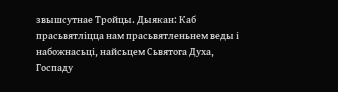звышсутнае Тройцы. Дыякан: Каб прасьвятліцца нам прасьвятленьнем веды і набожнасьці, найсьцем Сьвятога Духа, Госпаду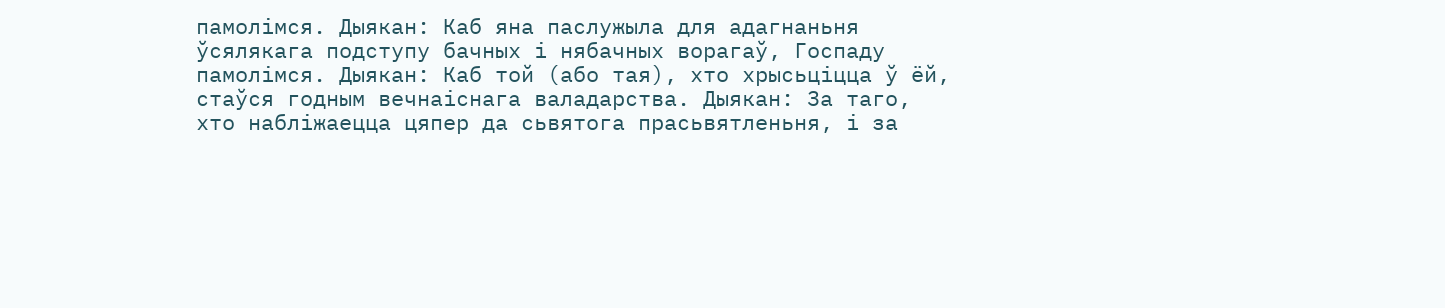памолімся. Дыякан: Каб яна паслужыла для адагнаньня ўсялякага подступу бачных і нябачных ворагаў, Госпаду памолімся. Дыякан: Каб той (або тая), хто хрысьціцца ў ёй, стаўся годным вечнаіснага валадарства. Дыякан: За таго, хто набліжаецца цяпер да сьвятога прасьвятленьня, і за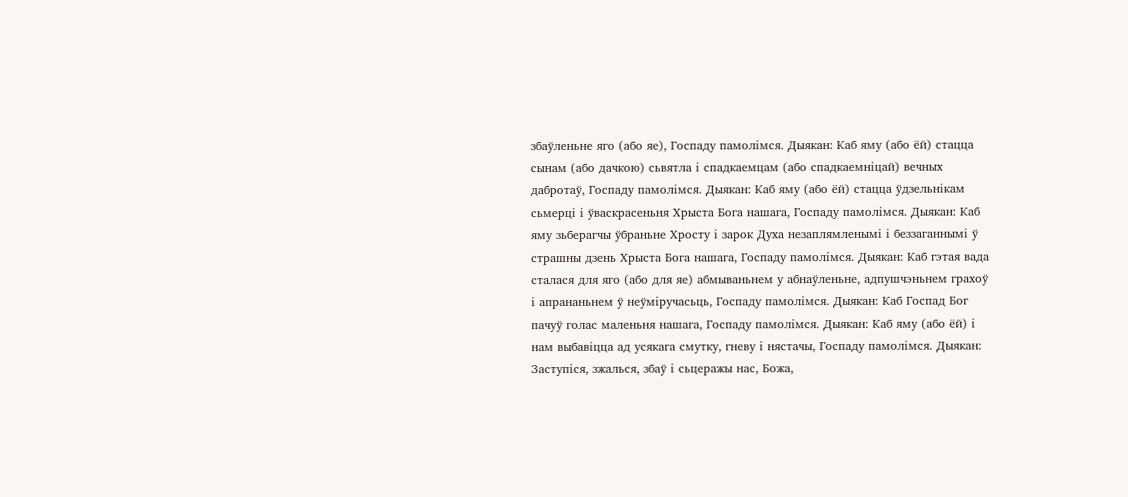збаўленьне яго (або яе), Госпаду памолімся. Дыякан: Каб яму (або ёй) стацца сынам (або дачкою) сьвятла і спадкаемцам (або спадкаемніцай) вечных дабротаў, Госпаду памолімся. Дыякан: Каб яму (або ёй) стацца ўдзельнікам сьмерці і ўваскрасеньня Хрыста Бога нашага, Госпаду памолімся. Дыякан: Каб яму зьберагчы ўбраньне Хросту і зарок Духа незаплямленымі і беззаганнымі ў страшны дзень Хрыста Бога нашага, Госпаду памолімся. Дыякан: Каб гэтая вада сталася для яго (або для яе) абмываньнем у абнаўленьне, адпушчэньнем грахоў і апрананьнем ў неўміручасьць, Госпаду памолімся. Дыякан: Каб Госпад Бог пачуў голас маленьня нашага, Госпаду памолімся. Дыякан: Каб яму (або ёй) і нам выбавіцца ад усякага смутку, гневу і нястачы, Госпаду памолімся. Дыякан: Заступіся, зжалься, збаў і сьцеражы нас, Божа,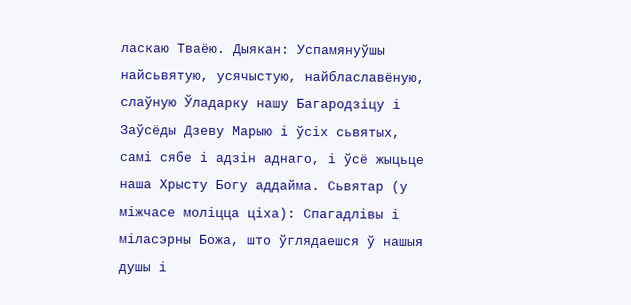ласкаю Тваёю. Дыякан: Успамянуўшы найсьвятую, усячыстую, найблаславёную, слаўную Ўладарку нашу Багародзіцу і Заўсёды Дзеву Марыю і ўсіх сьвятых, самі сябе і адзін аднаго, і ўсё жыцьце наша Хрысту Богу аддайма. Сьвятар (у міжчасе моліцца ціха): Спагадлівы і міласэрны Божа, што ўглядаешся ў нашыя душы і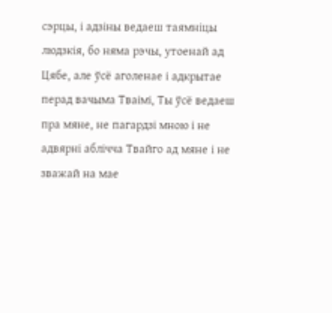сэрцы, і адзіны ведаеш таямніцы людзкія, бо няма рэчы, утоенай ад Цябе, але ўсё аголенае і адкрытае перад вачыма Тваімі, Ты ўсё ведаеш пра мяне, не пагардзі мною і не адвярні аблічча Твайго ад мяне і не зважай на мае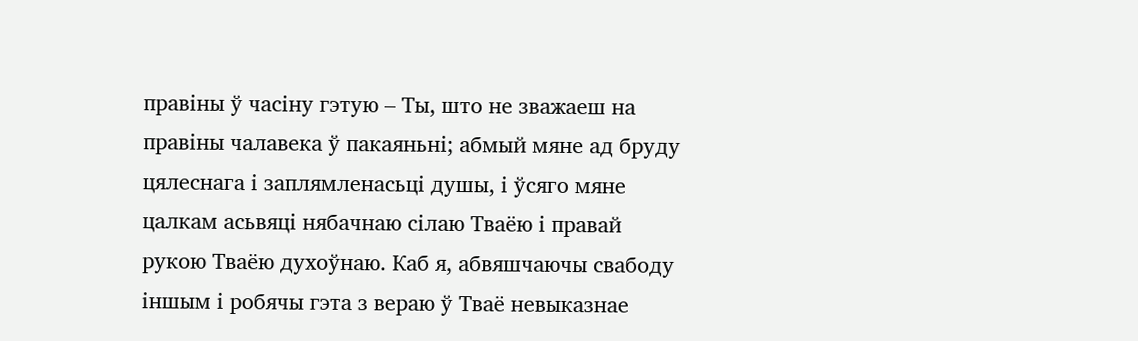правіны ў часіну гэтую – Ты, што не зважаеш на правіны чалавека ў пакаяньні; абмый мяне ад бруду цялеснага і заплямленасьці душы, і ўсяго мяне цалкам асьвяці нябачнаю сілаю Тваёю і правай рукою Тваёю духоўнаю. Каб я, абвяшчаючы свабоду іншым і робячы гэта з вераю ў Тваё невыказнае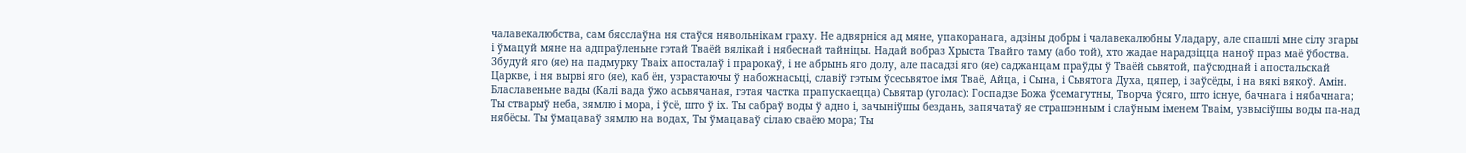чалавекалюбства, сам бясслаўна ня стаўся нявольнікам граху. Не адвярніся ад мяне, упакоранага, адзіны добры і чалавекалюбны Уладару, але спашлі мне сілу згары і ўмацуй мяне на адпраўленьне гэтай Тваёй вялікай і нябеснай тайніцы. Надай вобраз Хрыста Твайго таму (або той), хто жадае нарадзіцца наноў праз маё ўбоства. Збудуй яго (яе) на падмурку Тваіх апосталаў і прарокаў, і не абрынь яго долу, але пасадзі яго (яе) саджанцам праўды ў Тваёй сьвятой, паўсюднай і апостальскай Царкве, і ня вырві яго (яе), каб ён, узрастаючы ў набожнасьці, славіў гэтым ўсесьвятое імя Тваё, Айца, і Сына, і Сьвятога Духа, цяпер, і заўсёды, і на вякі вякоў. Амін. Блаславеньне вады (Калі вада ўжо асьвячаная, гэтая частка прапускаецца) Сьвятар (уголас): Госпадзе Божа ўсемагутны, Творча ўсяго, што існуе, бачнага і нябачнага; Ты стварыў неба, зямлю і мора, і ўсё, што ў іх. Ты сабраў воды ў адно і, зачыніўшы бездань, запячатаў яе страшэнным і слаўным іменем Тваім, узвысіўшы воды па-над нябёсы. Ты ўмацаваў зямлю на водах, Ты ўмацаваў сілаю сваёю мора; Ты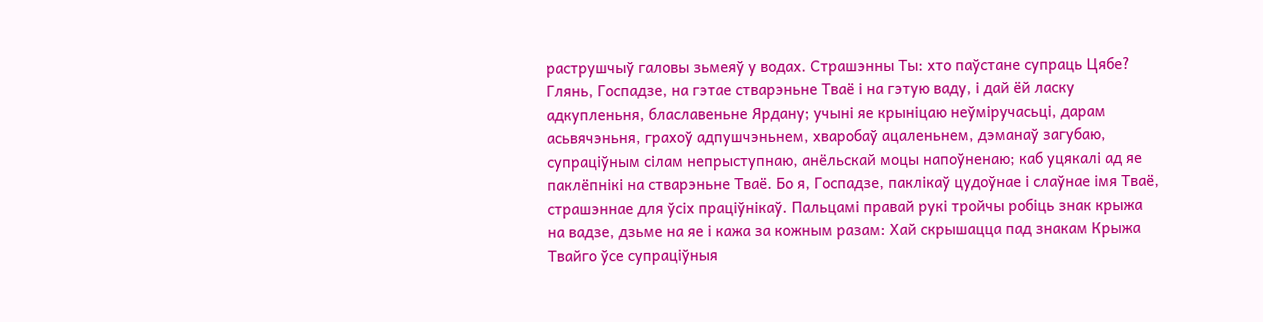раструшчыў галовы зьмеяў у водах. Страшэнны Ты: хто паўстане супраць Цябе? Глянь, Госпадзе, на гэтае стварэньне Тваё і на гэтую ваду, і дай ёй ласку адкупленьня, блаславеньне Ярдану; учыні яе крыніцаю неўміручасьці, дарам асьвячэньня, грахоў адпушчэньнем, хваробаў ацаленьнем, дэманаў загубаю, супраціўным сілам непрыступнаю, анёльскай моцы напоўненаю; каб уцякалі ад яе паклёпнікі на стварэньне Тваё. Бо я, Госпадзе, паклікаў цудоўнае і слаўнае імя Тваё, страшэннае для ўсіх праціўнікаў. Пальцамі правай рукі тройчы робіць знак крыжа на вадзе, дзьме на яе і кажа за кожным разам: Хай скрышацца пад знакам Крыжа Твайго ўсе супраціўныя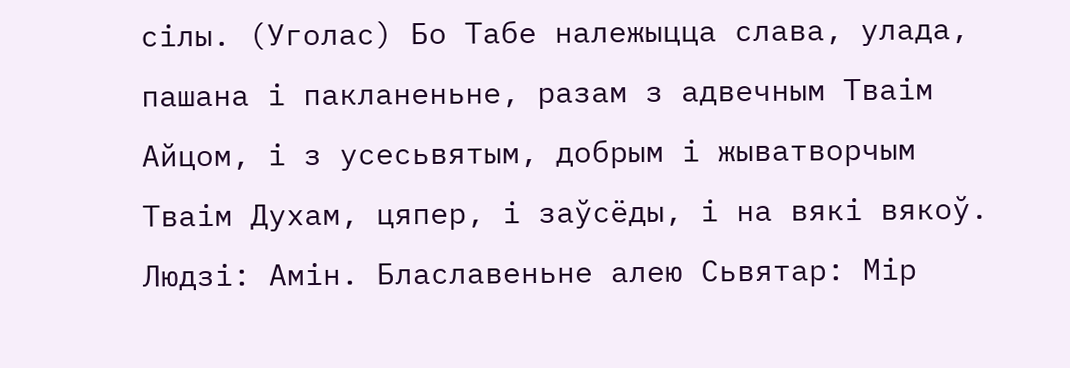сілы. (Уголас) Бо Табе належыцца слава, улада, пашана і пакланеньне, разам з адвечным Тваім Айцом, і з усесьвятым, добрым і жыватворчым Тваім Духам, цяпер, і заўсёды, і на вякі вякоў. Людзі: Амін. Блаславеньне алею Сьвятар: Мір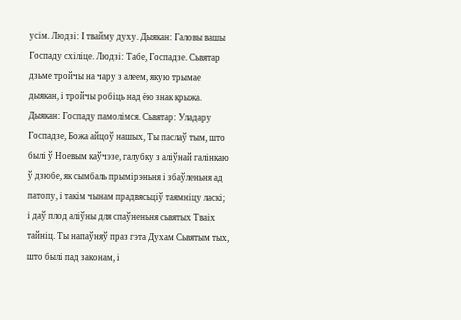усім. Людзі: І твайму духу. Дыякан: Галовы вашы Госпаду схіліце. Людзі: Табе, Госпадзе. Сьвятар дзьме тройчы на чару з алеем, якую трымае дыякан, і тройчы робіць над ёю знак крыжа. Дыякан: Госпаду памолімся. Сьвятар: Уладару Госпадзе, Божа айцоў нашых, Ты паслаў тым, што былі ў Ноевым каўчэзе, галубку з аліўнай галінкаю ў дзюбе, як сымбаль прымірэньня і збаўленьня ад патопу, і такім чынам прадвясьціў таямніцу ласкі; і даў плод аліўны для спаўненьня сьвятых Тваіх тайніц. Ты напаўняў праз гэта Духам Сьвятым тых, што былі пад законам, і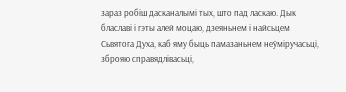зараз робіш дасканалымі тых, што пад ласкаю. Дык блаславі і гэты алей моцаю, дзеяньнем і найсьцем Сьвятога Духа, каб яму быць памазаньнем неўміручасьці, зброяю справядлівасьці,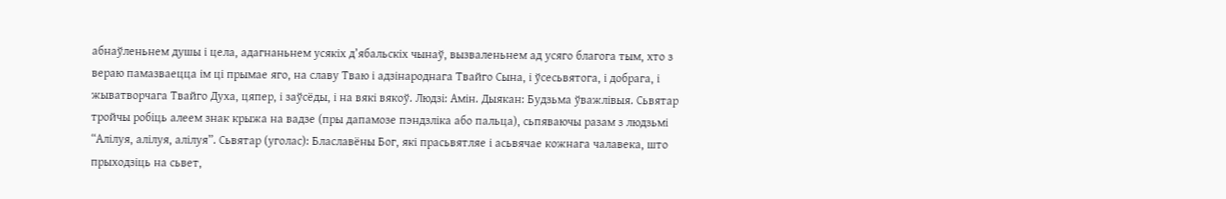абнаўленьнем душы і цела, адагнаньнем усякіх д’ябальскіх чынаў, вызваленьнем ад усяго благога тым, хто з вераю памазваецца ім ці прымае яго, на славу Тваю і адзінароднага Твайго Сына, і ўсесьвятога, і добрага, і жыватворчага Твайго Духа, цяпер, і заўсёды, і на вякі вякоў. Людзі: Амін. Дыякан: Будзьма ўважлівыя. Сьвятар тройчы робіць алеем знак крыжа на вадзе (пры дапамозе пэндзліка або пальца), сьпяваючы разам з людзьмі “Алілуя, алілуя, алілуя”. Сьвятар (уголас): Блаславёны Бог, які прасьвятляе і асьвячае кожнага чалавека, што прыходзіць на сьвет,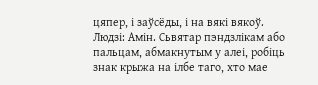цяпер, і заўсёды, і на вякі вякоў. Людзі: Амін. Сьвятар пэндзлікам або пальцам, абмакнутым у алеі, робіць знак крыжа на ілбе таго, хто мае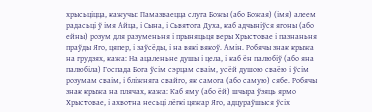хрысьціцца, кажучы: Памазваецца слуга Божы (або Божая) (імя) алеем радасьці ў імя Айца, і Сына, і Сьвятога Духа, каб адчыніўся ягоны (або ейны) розум для разуменьня і прыняцьця веры Хрыстовае і пазнаньня праўды Яго, цяпер, і заўсёды, і на вякі вякоў. Амін. Робячы знак крыжа на грудзях, кажа: На ацаленьне душы і цела, і каб ён палюбіў (або яна палюбіла) Госпада Бога ўсім сэрцам сваім, усёй душою сваёю і ўсім розумам сваім, і бліжняга свайго, як самога (або самую) сябе. Робячы знак крыжа на плячах, кажа: Каб яму (або ёй) шчыра ўзяць ярмо Хрыстовае, і ахвотна несьці лёгкі цяжар Яго, адцураўшыся ўсіх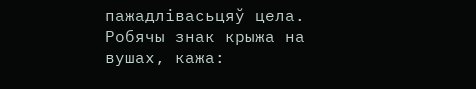пажадлівасьцяў цела. Робячы знак крыжа на вушах, кажа: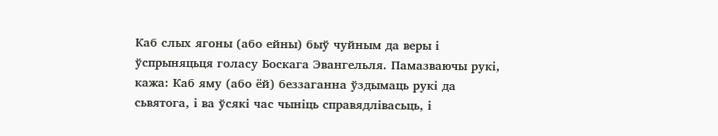Каб слых ягоны (або ейны) быў чуйным да веры і ўспрыняцьця голасу Боскага Эвангельля. Памазваючы рукі, кажа: Каб яму (або ёй) беззаганна ўздымаць рукі да сьвятога, і ва ўсякі час чыніць справядлівасьць, і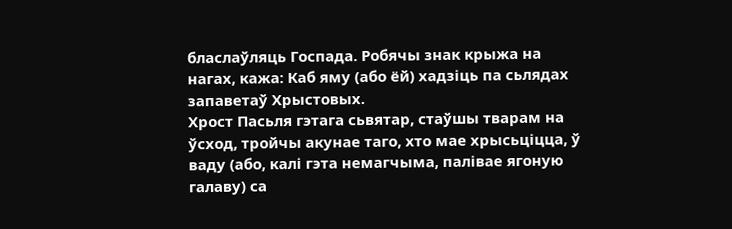бласлаўляць Госпада. Робячы знак крыжа на нагах, кажа: Каб яму (або ёй) хадзіць па сьлядах запаветаў Хрыстовых.
Хрост Пасьля гэтага сьвятар, стаўшы тварам на ўсход, тройчы акунае таго, хто мае хрысьціцца, ў ваду (або, калі гэта немагчыма, палівае ягоную галаву) са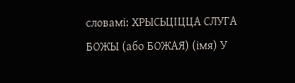словамі: ХРЫСЬЦІЦЦА СЛУГА БОЖЫ (або БОЖАЯ) (імя) У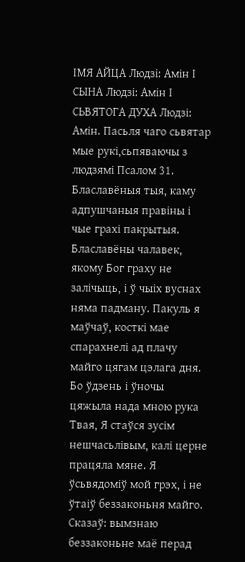ІМЯ АЙЦА Людзі: Амін І СЫНА Людзі: Амін І СЬВЯТОГА ДУХА Людзі: Амін. Пасьля чаго сьвятар мые рукі,сьпяваючы з людзямі Псалом 31. Блаславёныя тыя, каму адпушчаныя правіны і чые грахі пакрытыя. Блаславёны чалавек, якому Бог граху не залічыць, і ў чыіх вуснах няма падману. Пакуль я маўчаў, косткі мае спарахнелі ад плачу майго цягам цэлага дня. Бо ўдзень і ўночы цяжыла нада мною рука Твая, Я стаўся зусім нешчасьлівым, калі церне працяла мяне. Я ўсьвядоміў мой грэх, і не ўтаіў беззаконьня майго. Сказаў: вымзнаю беззаконьне маё перад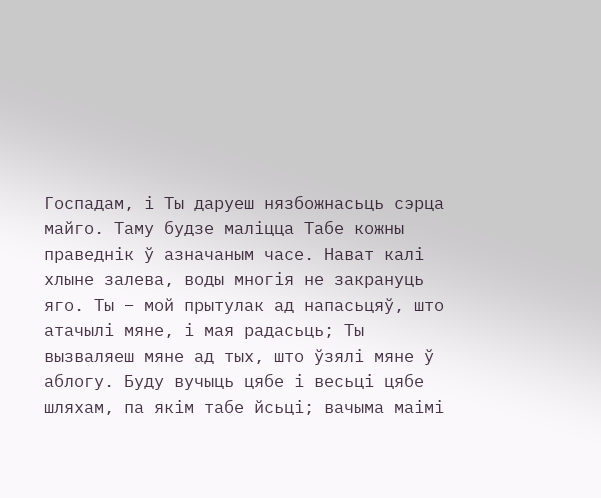Госпадам, і Ты даруеш нязбожнасьць сэрца майго. Таму будзе маліцца Табе кожны праведнік ў азначаным часе. Нават калі хлыне залева, воды многія не закрануць яго. Ты – мой прытулак ад напасьцяў, што атачылі мяне, і мая радасьць; Ты вызваляеш мяне ад тых, што ўзялі мяне ў аблогу. Буду вучыць цябе і весьці цябе шляхам, па якім табе йсьці; вачыма маімі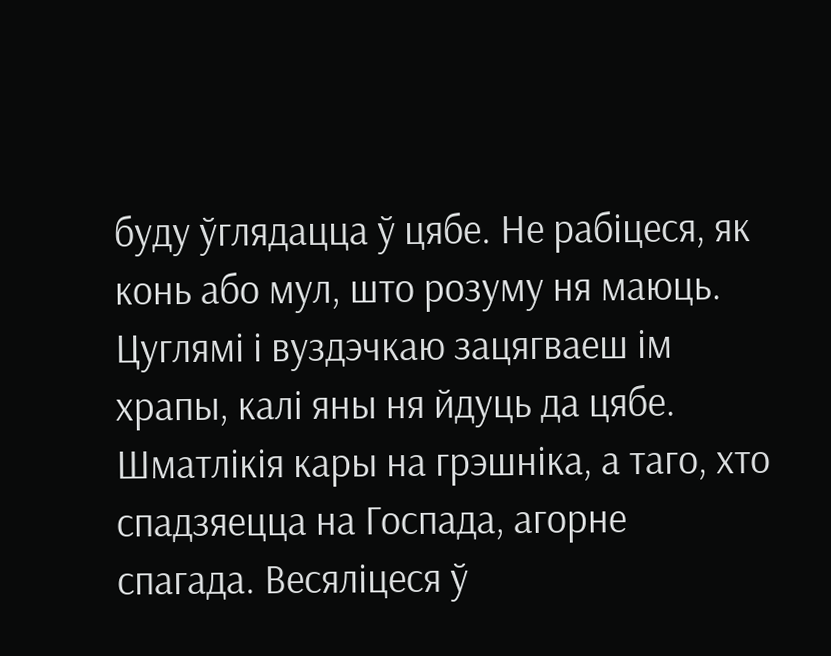буду ўглядацца ў цябе. Не рабіцеся, як конь або мул, што розуму ня маюць. Цуглямі і вуздэчкаю зацягваеш ім храпы, калі яны ня йдуць да цябе. Шматлікія кары на грэшніка, а таго, хто спадзяецца на Госпада, агорне спагада. Весяліцеся ў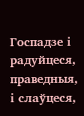Госпадзе і радуйцеся, праведныя, і слаўцеся,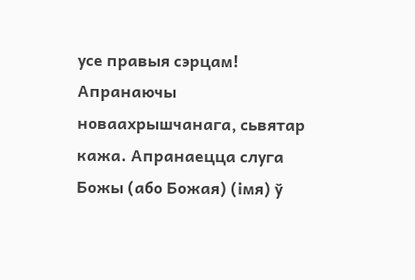усе правыя сэрцам! Апранаючы новаахрышчанага, сьвятар кажа. Апранаецца слуга Божы (або Божая) (імя) ў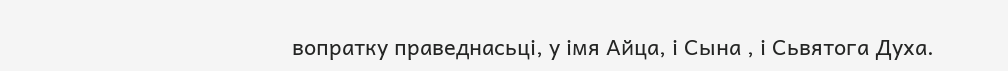вопратку праведнасьці, у імя Айца, і Сына , і Сьвятога Духа.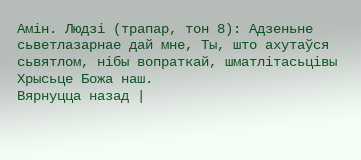Амін. Людзі (трапар, тон 8): Адзеньне сьветлазарнае дай мне, Ты, што ахутаўся сьвятлом, нібы вопраткай, шматлітасьцівы Хрысьце Божа наш.
Вярнуцца назад |